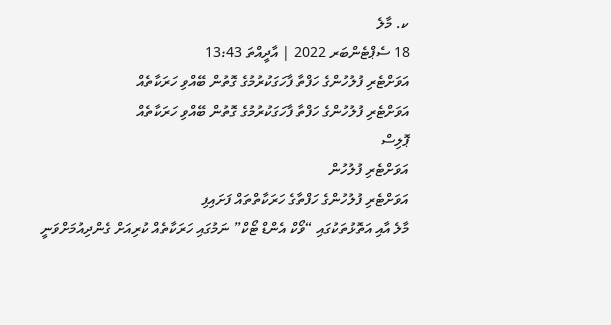ކ. މާލެ
18 ސެޕްޓެންބަރ 2022 | އާދީއްތަ 13:43
އަވަށްޓެރި ފުލުހުންގެ ހަފްތާ ފާހަގަކުރުމުގެ ގޮތުން ބޭއްވި ހަރަކާތެއް
އަވަށްޓެރި ފުލުހުންގެ ހަފްތާ ފާހަގަކުރުމުގެ ގޮތުން ބޭއްވި ހަރަކާތެއް
ޕޮލިސް
އަވަށްޓެރި ފުލުހުން
އަވަށްޓެރި ފުލުހުންގެ ހަފްތާގެ ހަރަކާތްތައް ފަށައިފި
މާލެ އާއި އަތޮޅުތަކުގައި “ވޯކް އެންޑް ޓޯކް” ނަމުގައި ހަރަކާތެއް ކުރިއަށް ގެންދިއުމަށްވަނީ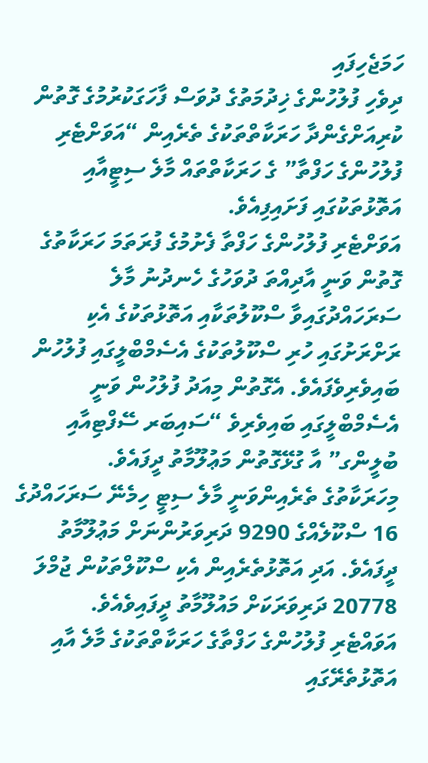ހަމަޖެހިފައި
ދިވެހި ފުލުހުންގެ ޚިދުމަތުގެ ދުވަސް ފާހަގަކުރުމުގެ ގޮތުން ކުރިއަށްގެންދާ ހަރަކާތްތަކުގެ ތެރެއިން “އަވަށްޓެރި ފުލުހުންގެ ހަފްތާ” ގެ ހަރަކާތްތައް މާލެ ސިޓީއާއި އަތޮޅުތަކުގައި ފަށައިފިއެވެ.
އަވަށްޓެރި ފުލުހުންގެ ހަފްތާ ފެށުމުގެ ފުރަތަމަ ހަރަކާތުގެ ގޮތުން ވަނީ އާދިއްތަ ދުވަހުގެ ހެނދުނު މާލެ ސަރަހައްދުގައިވާ ސްކޫލުތަކާއި އަތޮޅުތަކުގެ އެކި ރަށްރަށުގައި ހުރި ސްކޫލުތަކުގެ އެސެމްބްލީގައި ފުލުހުން ބައިވެރިވެފައެވެ. އެގޮތުން މިއަދު ފުލުހުން ވަނީ އެސެމްބްލީގައި ބައިވެރިވެ “ސައިބަރ ސޭފްޓިއާއި ބުލީންގ” އާ ގުޅޭގޮތުން މަޢުލޫމާތު ދީފައެވެ.
މިހަރަކާތުގެ ތެރެއިންވަނީ މާލެ ސިޓީ ހިމެނޭ ސަރަހައްދުގެ 16 ސްކޫލެއްގެ 9290 ދަރިވަރުންނަށް މަޢުލޫމާތު ދީފައެވެ. އަދި އަތޮޅުތެރެއިން އެކި ސްކޫލްތަކުން ޖުމްލަ 20778 ދަރިވަރަކަށް މައުލޫމާތު ދީފައިވެއެވެ.
އަވައްޓެރި ފުލުހުންގެ ހަފްތާގެ ހަރަކާތްތަކުގެ މާލެ އާއި އަތޮޅުތެރޭގައި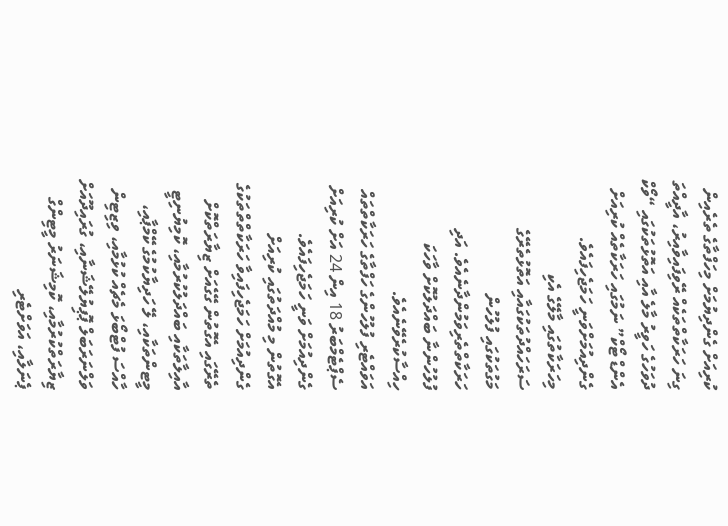ކުރިއަށް ގެންދިޔުމަށް މިހަފްތާގެ ތެރެއިން ގިނަ ހަރަކާތްތަކެއް ރޭވިފައިވާއިރު، އާދީއްތަ ދުވަހުގެ ހަވީރު މާލެ އާއި އަތޮޅުތަކުގައި “ވޯކް އެންޑް ޓޯކް” ނަމުގައި ހަރަކާތެއް ކުރިއަށް ގެންދިއުމަށްވަނީ ހަމަޖެހިފައެވެ.
މިހަރަކާތުގައި މާލޭގެ އެކި ސަރަހައްދުތަކުގައާއި އަތޮޅުތެރޭގެ މަގުތަކުގައި ފުލުހުން ހަރަކާތްތެރިވަމުންދާނެއެވެ. އަދި ފުލުހުންނާ ބައްދަލުކޮށް ވާހަކަ ހިއްސާކުރެވޭނެއެވެ.
އަވައްޓެރި ފުލުހުންގެ ހަފްތާގެ ހަރަކާތްތައް ސެޕްޓެމްބަރު 18 އިން 24 އަށް ކުރިއަށް ގެންދިއުމަށް ވަނީ ހަމަޖެހިފައެވެ.
އެގޮތުން މި މުއްދަތުގައި ކުރިއަށް ގެންދިއުމަށް ހަމަޖެހިފައިވާ ހަރަކާތްތްތަކުގެ ތެރޭގައި އެގޮތުން ގޭގެއަށް ޒިޔާރަތްކޮށް އާއިލާތަކާއި ބައްދަލުކުރުމާއި، ކޮމިޔުނިޓީ މީޓންތަކާއި، ލޭ ހަދިޔާކުމުގެ ކޭމްޕާއި، ހާއްސަ ފުޓްބޯޅަ މެޗެއް ކުޅުމާއި، ވިޒިޓިން ވަލްނަރަބަލް ޕޮޕިޔުލޭޝަނާއި، ގުރައިދޫއަށް ޒިޔާރަތްކުރުމާއި، ކޮމިޝަނަރު މީޓިންގް ޕެނަލާއި، އަވަށްޓެރި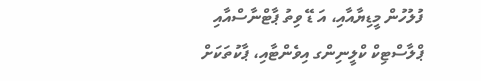ފުލުހުން މީޑިޔާއާއި، އަ ޑޭ ވިތު ޕާޓްނާސްއާއި ޕްލާސްޓިކް ކްލީނިންގ އިވެންޓާއި، ޕާކުތަކަށް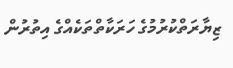ޒިޔާރަތްކުރުމުގެ ހަރަކާތްތަކެއްގެ އިތުރުން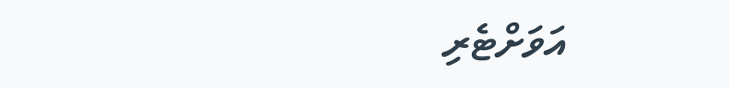އަވަށްޓެރި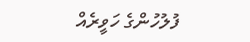ފުލުހުންގެ ހަވީރެއް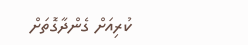ކުރިއަށް ގެންދާގޮތަށް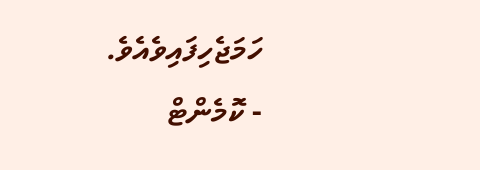ހަމަޖެހިފައިވެއެވެ.
- ކޮމެންޓް